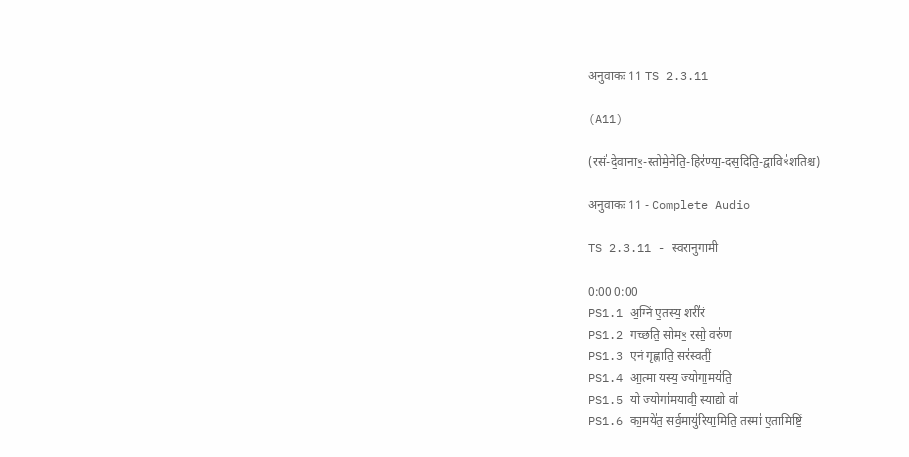अनुवाकः 11 TS 2.3.11

(A11)

(रसं॑-दे॒वानाꣳ॒-स्तोमे॒नेति॒-हिर॑ण्या॒-दस॒दिति॒-द्वाविꣳ॑शतिश्च)

अनुवाकः 11 - Complete Audio

TS 2.3.11 - स्वरानुगामी

0:00 0:00
PS1.1 अ॒ग्निं ए॒तस्य॒ शरी॑रं
PS1.2 गच्छति॒ सोमꣳ॒ रसो॒ वरु॑ण
PS1.3 एनं गृह्णाति॒ सर॑स्वतीं॒
PS1.4 आ॒त्मा यस्य॒ ज्योगा॒मय॑ति॒
PS1.5 यो ज्योगा॑मयावी॒ स्याद्यो वा॑
PS1.6 का॒मये॑त॒ सर्व॒मायु॑रिया॒मिति॒ तस्मा॑ ए॒तामिष्टिं॒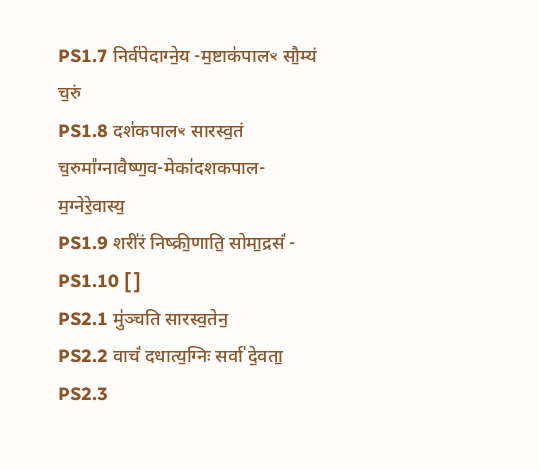PS1.7 निर्व॑पेदाग्ने॒य -म॒ष्टाक॑पालꣳ सौ॒म्यं च॒रुं
PS1.8 दश॑कपालꣳ सारस्व॒तं च॒रुमा᳚ग्नावैष्ण॒व-मेका॑दशकपाल-म॒ग्नेरे॒वास्य॒
PS1.9 शरी॑रं निष्क्री॒णाति॒ सोमा॒द्रसं॑ -
PS1.10 [ ]
PS2.1 मु॑ञ्चति सारस्व॒तेन॒
PS2.2 वाचं॑ दधात्य॒ग्निः सर्वा॑ दे॒वता॒
PS2.3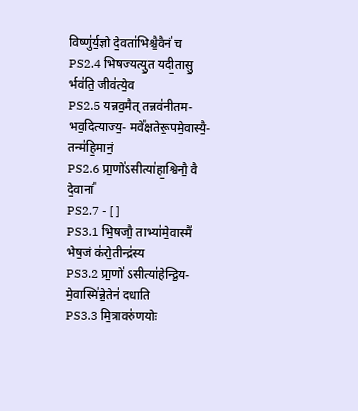विष्णु॑र्य॒ज्ञो दे॒वता॑भिश्चै॒वैनं॑ च
PS2.4 भिषज्यत्यु॒त यदी॒तासु॒ र्भव॑ति॒ जीव॑त्ये॒व
PS2.5 यन्नव॒मैत् तन्नव॑नीतम- भव॒दित्याज्य॒- मवे᳚क्षतेरू॒पमे॒वास्यै॒-तन्म॑हि॒मानं॒
PS2.6 प्रा॒णो॑ऽसीत्या॑हा॒श्विनौ॒ वै दे॒वानां᳚
PS2.7 - [ ]
PS3.1 भि॒षजौ॒ ताभ्या॑मे॒वास्मै॑ भेष॒जं क॑रो॒तीन्द्र॑स्य
PS3.2 प्रा॒णो॑ ऽसीत्या॑हेन्द्रि॒य- मे॒वास्मि॑न्ने॒तेन॑ दधाति
PS3.3 मि॒त्रावरु॑णयोः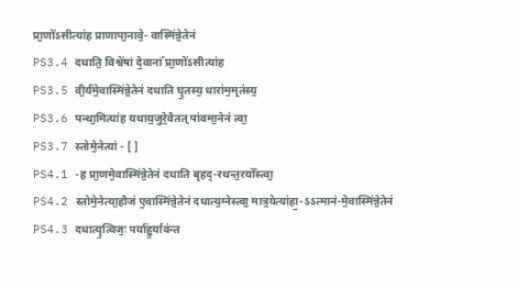प्रा॒णो॑ऽसीत्या॑ह प्राणापा॒नावे॒- वास्मि॑न्ने॒तेन॑
PS3.4 दधाति॒ विश्वे॑षां दे॒वानां᳚ प्रा॒णो॑ऽसीत्या॑ह
PS3.5 वी॒र्य॑मे॒वास्मि॑न्ने॒तेन॑ दधाति घृ॒तस्य॒ धारा॑म॒मृत॑स्य॒
PS3.6 पन्था॒मित्या॑ह यथाय॒जुरे॒वैतत् पा॑वमा॒नेन॑ त्वा॒
PS3.7 स्तोमे॒नेत्या॑ - [ ]
PS4.1 -ह प्रा॒णमे॒वास्मि॑न्ने॒तेन॑ दधाति बृहद्-रथन्त॒रयो᳚स्त्वा॒
PS4.2 स्तोमे॒नेत्या॒हौज॑ ए॒वास्मि॑न्ने॒तेन॑ दधात्य॒ग्नेस्त्वा॒ मात्र॒येत्या॑हा॒-ऽऽत्मान॑-मे॒वास्मि॑न्ने॒तेन॑
PS4.3 दधात्यृ॒त्विजः॒ पर्या॑हु॒र्याव॑न्त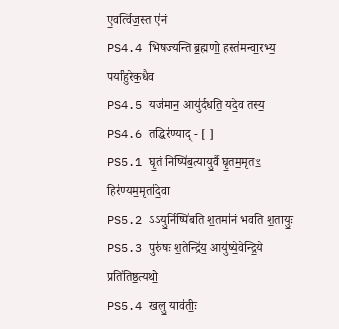ए॒वर्त्विज॒स्त ए॑नं
PS4.4 भिषज्यन्ति ब्र॒ह्मणो॒ हस्त॑मन्वा॒रभ्य॒ पर्या॑हुरेक॒धैव
PS4.5 यज॑मान॒ आयु॑र्दधति॒ यदे॒व तस्य॒
PS4.6 तद्धिर॑ण्याद् - [ ]
PS5.1 घृ॒तं निष्पि॑ब॒त्यायु॒र्वै घृ॒तम॒मृतꣳ॒ हिर॑ण्यम॒मृता॑दे॒वा
PS5.2 ऽऽयु॒र्निष्पि॑बति श॒तमा॑नं भवति श॒तायुः॒
PS5.3 पुरु॑षः श॒तेन्द्रि॑य॒ आयु॑ष्ये॒वेन्द्रि॒ये प्रति॑तिष्ठ॒त्यथो॒
PS5.4 खलु॒ याव॑तीः॒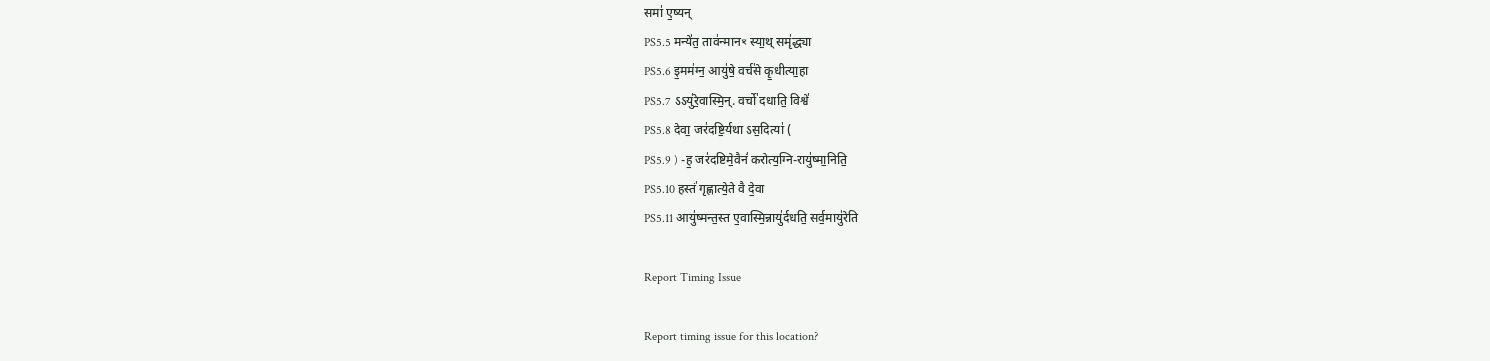समा॑ ए॒ष्यन्
PS5.5 मन्ये॑त॒ ताव॑न्मानꣳ स्या॒थ् समृ॑द्ध्या
PS5.6 इ॒मम॑ग्न॒ आयु॑षे॒ वर्च॑से कृ॒धीत्या॒हा
PS5.7 ऽऽयु॑रे॒वास्मि॒न्. वर्चो॑ दधाति॒ विश्वे॑
PS5.8 देवा॒ जर॑दष्टि॒र्यथा ऽस॒दित्या॑ (
PS5.9 ) -ह॒ जर॑दष्टिमे॒वैनं॑ करोत्य॒ग्नि-रायु॑ष्मा॒निति॒
PS5.10 हस्तं॑ गृह्णात्ये॒ते वै दे॒वा
PS5.11 आयु॑ष्मन्त॒स्त ए॒वास्मि॒न्नायु॑र्दधति॒ सर्व॒मायु॑रेति

Report Timing Issue

Report timing issue for this location?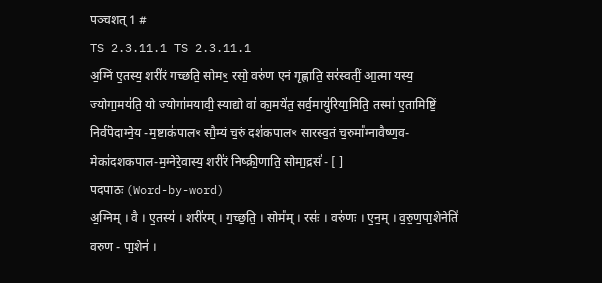पञ्चशत् 1 #
TS 2.3.11.1 TS 2.3.11.1
अ॒ग्निं ए॒तस्य॒ शरी॑रं गच्छति॒ सोमꣳ॒ रसो॒ वरु॑ण एनं गृह्णाति॒ सर॑स्वतीं॒ आ॒त्मा यस्य॒ ज्योगा॒मय॑ति॒ यो ज्योगा॑मयावी॒ स्याद्यो वा॑ का॒मये॑त॒ सर्व॒मायु॑रिया॒मिति॒ तस्मा॑ ए॒तामिष्टिं॒ निर्व॑पेदाग्ने॒य -म॒ष्टाक॑पालꣳ सौ॒म्यं च॒रुं दश॑कपालꣳ सारस्व॒तं च॒रुमा᳚ग्नावैष्ण॒व-मेका॑दशकपाल-म॒ग्नेरे॒वास्य॒ शरी॑रं निष्क्री॒णाति॒ सोमा॒द्रसं॑ - [ ]
पदपाठः (Word-by-word)
अ॒ग्निम् । वै । ए॒तस्य॑ । शरी॑रम् । ग॒च्छ॒ति॒ । सोम᳚म् । रसः॑ । वरु॑णः । ए॒न॒म् । व॒रु॒ण॒पा॒शेनेति॑ वरुण - पा॒शेन॑ ।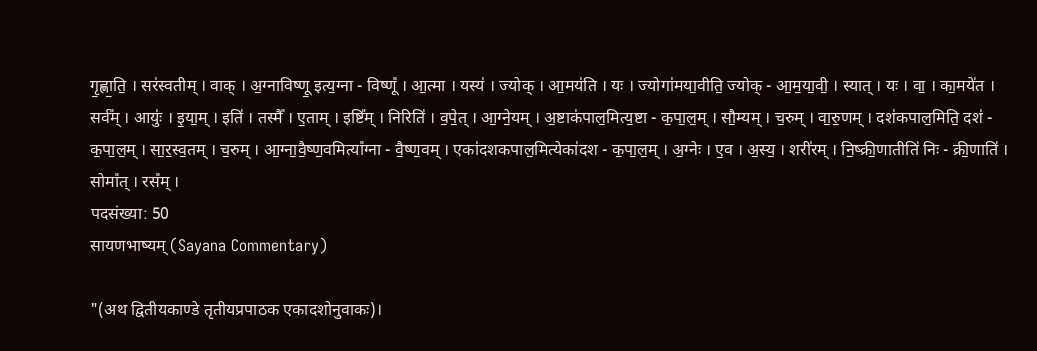गृ॒ह्णा॒ति॒ । सर॑स्वतीम् । वाक् । अ॒ग्नाविष्णू॒ इत्य॒ग्ना - विष्णू᳚ । आ॒त्मा । यस्य॑ । ज्योक् । आ॒मय॑ति । यः । ज्योगा॑मया॒वीति॒ ज्योक् - आ॒म॒या॒वी॒ । स्यात् । यः । वा॒ । का॒मये॑त । सर्व᳚म् । आयुः॑ । इ॒या॒म् । इति॑ । तस्मै᳚ । ए॒ताम् । इष्टि᳚म् । निरिति॑ । व॒पे॒त् । आ॒ग्ने॒यम् । अ॒ष्टाक॑पाल॒मित्य॒ष्टा - क॒पा॒ल॒म् । सौ॒म्यम् । च॒रुम् । वा॒रु॒णम् । दश॑कपाल॒मिति॒ दश॑ - क॒पा॒ल॒म् । सा॒र॒स्व॒तम् । च॒रुम् । आ॒ग्ना॒वै॒ष्ण॒वमित्या᳚ग्ना - वै॒ष्ण॒वम् । एका॑दशकपाल॒मित्येका॑दश - क॒पा॒ल॒म् । अ॒ग्नेः । ए॒व । अ॒स्य॒ । शरी॑रम् । नि॒ष्क्री॒णातीति॑ निः - क्री॒णाति॑ । सोमा᳚त् । रस᳚म् ।
पदसंख्या: 50
सायणभाष्यम् (Sayana Commentary)

"(अथ द्वितीयकाण्डे तृतीयप्रपाठक एकादशोनुवाकः)।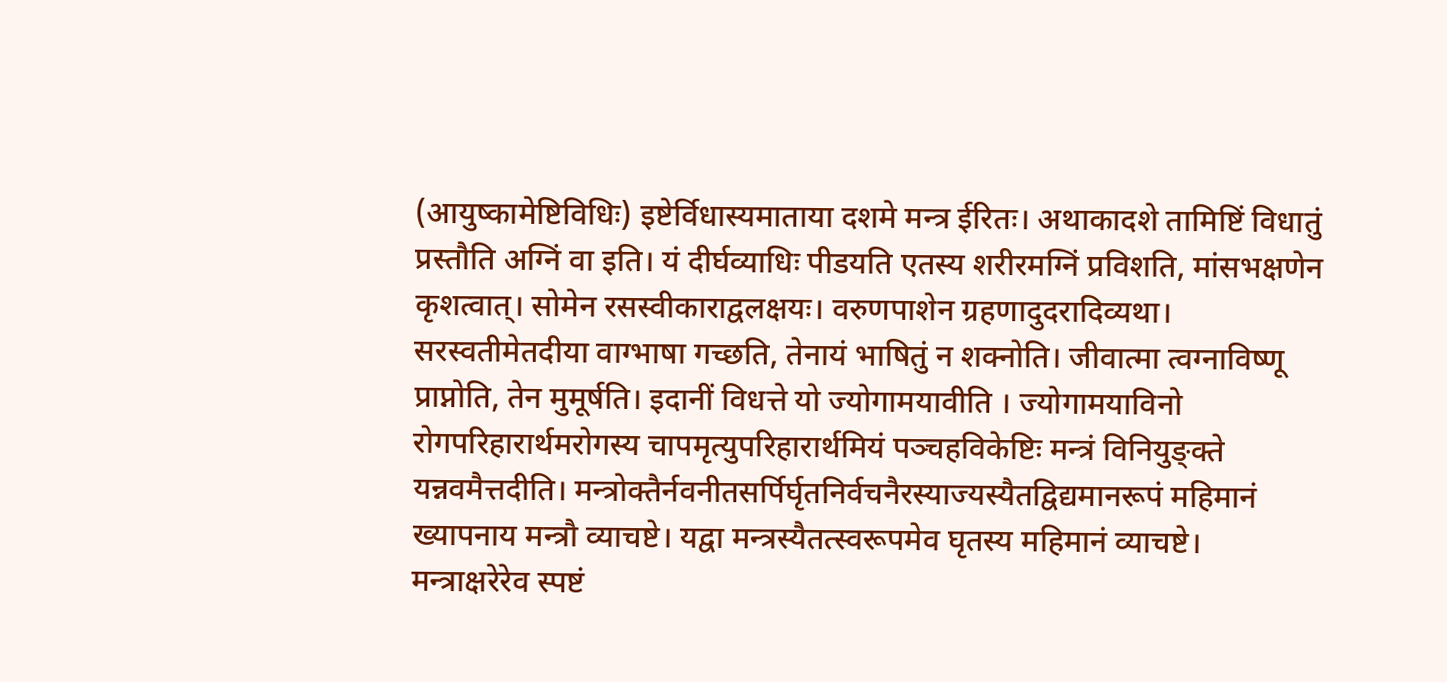(आयुष्कामेष्टिविधिः) इष्टेर्विधास्यमाताया दशमे मन्त्र ईरितः। अथाकादशे तामिष्टिं विधातुं प्रस्तौति अग्निं वा इति। यं दीर्घव्याधिः पीडयति एतस्य शरीरमग्निं प्रविशति, मांसभक्षणेन कृशत्वात्। सोमेन रसस्वीकाराद्वलक्षयः। वरुणपाशेन ग्रहणादुदरादिव्यथा। सरस्वतीमेतदीया वाग्भाषा गच्छति, तेनायं भाषितुं न शक्नोति। जीवात्मा त्वग्नाविष्णू प्राप्नोति, तेन मुमूर्षति। इदानीं विधत्ते यो ज्योगामयावीति । ज्योगामयाविनो रोगपरिहारार्थमरोगस्य चापमृत्युपरिहारार्थमियं पञ्चहविकेष्टिः मन्त्रं विनियुङ्क्ते यन्नवमैत्तदीति। मन्त्रोक्तैर्नवनीतसर्पिर्घृतनिर्वचनैरस्याज्यस्यैतद्विद्यमानरूपं महिमानं ख्यापनाय मन्त्रौ व्याचष्टे। यद्वा मन्त्रस्यैतत्स्वरूपमेव घृतस्य महिमानं व्याचष्टे। मन्त्राक्षरेरेव स्पष्टं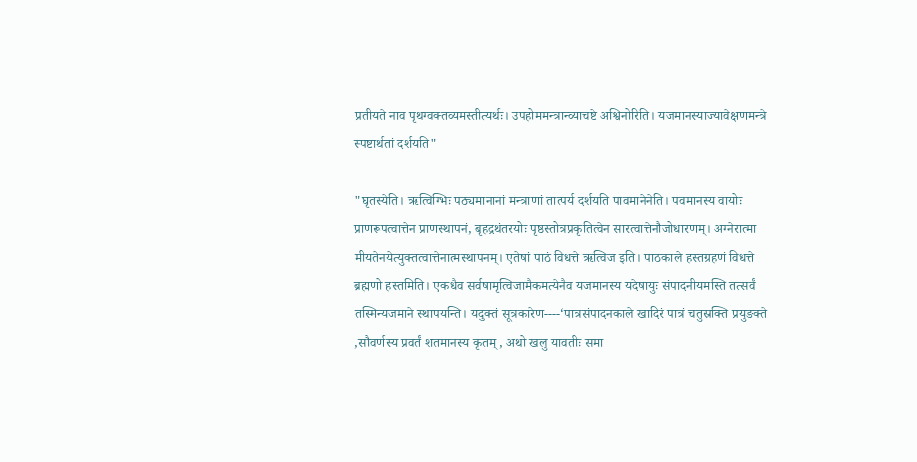प्रतीयते नाव पृथग्वक्तव्यमस्तीत्यर्थः। उपहोममन्त्रान्व्याचष्टे अश्विनोरिति। यजमानस्याज्यावेक्षणमन्त्रे स्पष्टार्थतां दर्शयति"

"घृतस्येति। ऋत्विग्भिः पठ्यमानानां मन्त्राणां तात्पर्य दर्शयति पावमानेनेति। पवमानस्य वायोः प्राणरूपत्वात्तेन प्राणस्थापनं, बृहद्रथंतरयोः पृष्ठस्तोत्रप्रकृतित्वेन सारत्वात्तेनौजोधारणम्। अग्नेरात्मा मीयतेनयेत्युक्तत्वात्तेनात्मस्थापनम्। एतेषां पाठं विधत्ते ऋत्विज इति। पाठकाले हस्तग्रहणं विधत्ते ब्रह्मणो हस्तमिति। एकधैव सर्वषामृत्विजामैकमत्येनैव यजमानस्य यदेषायुः संपादनीयमस्ति तत्सर्वं तस्मिन्यजमाने स्थापयन्ति। यदुक्तं सूत्रकारेण----‘पात्रसंपादनकाले खादिरं पात्रं चतुस्रक्ति प्रयुङक्ते ,सौवर्णस्य प्रवर्तं शतमानस्य कृतम्, अथो खलु यावतीः समा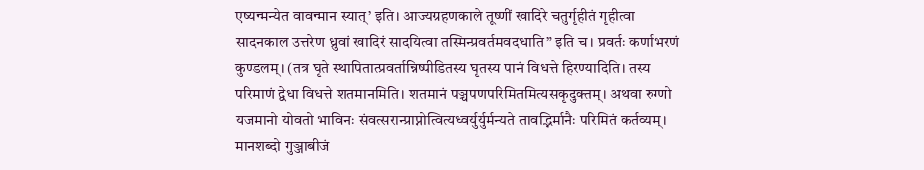एष्यन्मन्येत वावन्मान स्यात्’ इति। आज्यग्रहणकाले तूष्णीं खादिरे चतुर्गृहीतं गृहीत्वा सादनकाल उत्तरेण ध्रुवां खादिरं सादयित्वा तस्मिन्प्रवर्तमवदधाति” इति च। प्रवर्तः कर्णाभरणं कुण्डलम्। (तत्र घृते स्थापितात्प्रवर्तान्निष्पीडितस्य घृतस्य पानं विधत्ते हिरण्यादिति। तस्य परिमाणं द्वेधा विधत्ते शतमानमिति। शतमानं पञ्चपणपरिमितमित्यसकृदुक्तम्। अथवा रुग्णो यजमानो योवतो भाविनः संवत्सरान्प्राप्नोत्वित्यध्वर्युर्युर्मन्यते तावद्भिर्मानैः परिमितं कर्तव्यम्। मानशब्दो गुञ्जाबीजं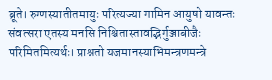ब्रूते। रुग्णस्यातीतमायुः परित्यज्या गामिन आयुषो यावन्तः संवत्सरा एतस्य मनसि निश्चितास्तावद्भिर्गुञ्जाबीजैः परिमितमित्यर्थः। प्राश्नतो यजमानस्याभिमन्त्रणमन्त्रे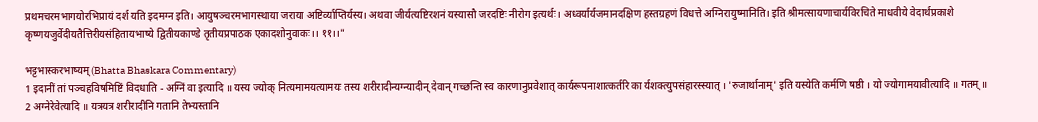प्रथमचरमभागयोरभिप्रायं दर्श यति इदमग्न इति। आयुषञ्चरमभागस्थाया जराया अष्टिर्व्याप्तिर्यस्य। अथवा जीर्यत्यष्टिरशनं यस्यासौ जरदष्टिः नीरोग इत्यर्थः। अध्वर्यार्यजमानदक्षिण हस्तग्रहणं विधत्ते अग्निरायुष्मानिति। इति श्रीमत्सायणाचार्यविरचिते माधवीये वेदार्थप्रकाशे कृष्णयजुर्वेदीयतैत्तिरीयसंहितायभाष्ये द्वितीयकाण्डे तृतीयप्रपाठक एकादशोनुवाकः।। ११।।"

भट्टभास्करभाष्यम् (Bhatta Bhaskara Commentary)
1 इदानीं तां पञ्चहविषमिष्टिं विदधाति - अग्निं वा इत्यादि ॥ यस्य ज्योक् नित्यमामयत्यामयः तस्य शरीरादीन्यग्न्यादीन् देवान् गच्छन्ति स्व कारणानुप्रवेशात् कार्यरूपनाशात्कर्तरि का र्यशक्त्युपसंहारस्स्यात् । 'रुजार्थानाम्' इति यस्येति कर्मणि षष्ठी । यो ज्योगामयावीत्यादि ॥ गतम् ॥
2 अग्नेरेवेत्यादि ॥ यत्रयत्र शरीरादीनि गतानि तेभ्यस्तानि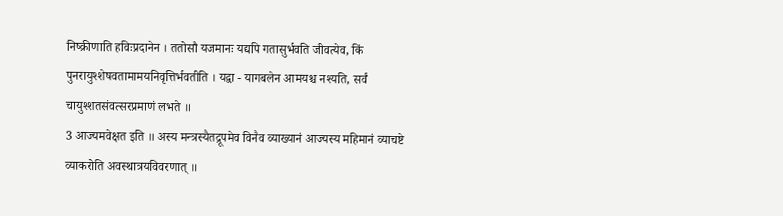निष्क्रीणाति हविःप्रदानेन । ततोसौ यजमानः यद्यपि गतासुर्भवति जीवत्येव, किं पुनरायुश्शेषवतामामयनिवृत्तिर्भवतीति । यद्वा - यागबलेन आमयश्च नश्यति, सर्वं चायुश्शतसंवत्सरप्रमाणं लभते ॥
3 आज्यमवेक्षत इति ॥ अस्य मन्त्रस्यैतद्रूपमेव विनैव व्याख्यानं आज्यस्य महिमानं व्याचष्टे व्याकरोति अवस्थात्रयविवरणात् ॥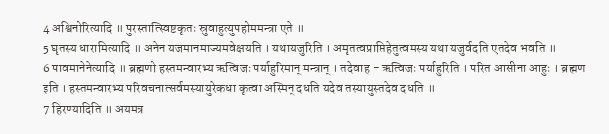4 अश्विनोरित्यादि ॥ पुरस्तात्स्विष्टकृतः स्रुवाहुत्युपहोममन्त्रा एते ॥
5 घृतस्य धारामित्यादि ॥ अनेन यजमानमाज्यमवेक्षयति । यथायजुरिति । अमृतत्वप्राप्तिहेतुत्वमस्य यथा यजुर्वदति एतदेव भवति ॥
6 पावमानेनेत्यादि ॥ ब्रह्मणो हस्तमन्वारभ्य ऋत्विजः पर्याहुरिमान् मन्त्रान् । तदेवाह - ऋत्विजः पर्याहुरिति । परित आसीना आहुः । ब्रह्मण इति । हस्तमन्वारभ्य परिवचनात्सर्वमस्यायुरेकधा कृत्वा अस्मिन् दधति यदेव तस्यायुस्तदेव दधति ॥
7 हिरण्यादिति ॥ अयमत्र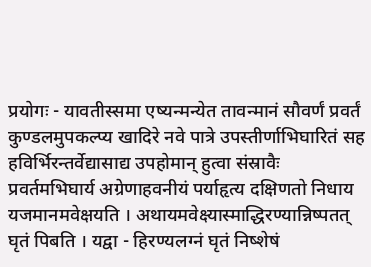प्रयोगः - यावतीस्समा एष्यन्मन्येत तावन्मानं सौवर्णं प्रवर्तं कुण्डलमुपकल्प्य खादिरे नवे पात्रे उपस्तीर्णाभिघारितं सह हविर्भिरन्तर्वेद्यासाद्य उपहोमान् हुत्वा संस्रावैः प्रवर्तमभिघार्य अग्रेणाहवनीयं पर्याहृत्य दक्षिणतो निधाय यजमानमवेक्षयति । अथायमवेक्ष्यास्माद्धिरण्यान्निष्पतत् घृतं पिबति । यद्वा - हिरण्यलग्नं घृतं निष्शेषं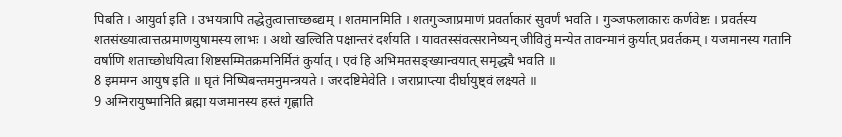पिबति । आयुर्वा इति । उभयत्रापि तद्धेतुत्वात्ताच्छब्द्यम् । शतमानमिति । शतगुञ्जाप्रमाणं प्रवर्ताकारं सुवर्णं भवति । गुञ्जफलाकारः कर्णवेष्टः । प्रवर्तस्य शतसंख्यात्वात्तत्प्रमाणयुषामस्य लाभः । अथो खल्विति पक्षान्तरं दर्शयति । यावतस्संवत्सरानेष्यन् जीवितुं मन्येत तावन्मानं कुर्यात् प्रवर्तकम् । यजमानस्य गतानि वर्षाणि शताच्छोधयित्वा शिष्टसम्मितक्रमनिर्मितं कुर्यात् । एवं हि अभिमतसङ्ख्यान्वयात् समृद्ध्यै भवति ॥
8 इममग्न आयुष इति ॥ घृतं निष्पिबन्तमनुमन्त्रयते । जरदष्टिमेवेति । जराप्राप्त्या दीर्घायुष्ट्वं लक्ष्यते ॥
9 अग्निरायुष्मानिति ब्रह्मा यजमानस्य हस्तं गृह्णाति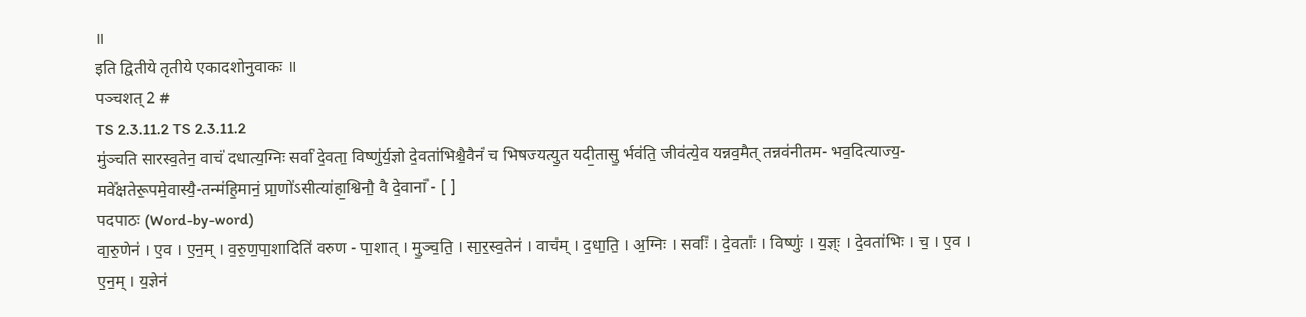॥
इति द्वितीये तृतीये एकादशोनुवाकः ॥
पञ्चशत् 2 #
TS 2.3.11.2 TS 2.3.11.2
मु॑ञ्चति सारस्व॒तेन॒ वाचं॑ दधात्य॒ग्निः सर्वा॑ दे॒वता॒ विष्णु॑र्य॒ज्ञो दे॒वता॑भिश्चै॒वैनं॑ च भिषज्यत्यु॒त यदी॒तासु॒ र्भव॑ति॒ जीव॑त्ये॒व यन्नव॒मैत् तन्नव॑नीतम- भव॒दित्याज्य॒- मवे᳚क्षतेरू॒पमे॒वास्यै॒-तन्म॑हि॒मानं॒ प्रा॒णो॑ऽसीत्या॑हा॒श्विनौ॒ वै दे॒वानां᳚ - [ ]
पदपाठः (Word-by-word)
वा॒रु॒णेन॑ । ए॒व । ए॒न॒म् । व॒रु॒ण॒पा॒शादिति॑ वरुण - पा॒शात् । मु॒ञ्च॒ति॒ । सा॒र॒स्व॒तेन॑ । वाच᳚म् । द॒धा॒ति॒ । अ॒ग्निः । सर्वाः᳚ । दे॒वताः᳚ । विष्णुः॑ । य॒ज्ञ्ः । दे॒वता॑भिः । च॒ । ए॒व । ए॒न॒म् । य॒ज्ञेन॑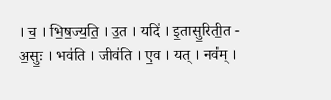। च॒ । भि॒ष॒ज्य॒ति॒ । उ॒त । यदि॑ । इ॒तासु॒रिती॒त - अ॒सुः॒ । भव॑ति । जीव॑ति । ए॒व । यत् । नव᳚म् ।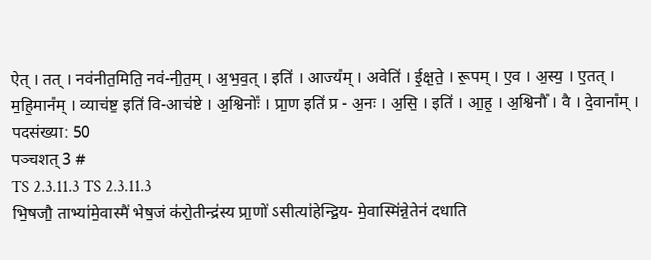ऐत् । तत् । नव॑नीत॒मिति॒ नव॑-नी॒त॒म् । अ॒भ॒व॒त् । इति॑ । आज्य᳚म् । अवेति॑ । ई॒क्ष॒ते॒ । रू॒पम् । ए॒व । अ॒स्य॒ । ए॒तत् । म॒हि॒मान᳚म् । व्याच॑ष्ट॒ इति॑ वि-आच॑ष्टे । अ॒श्विनोः᳚ । प्रा॒ण इति॑ प्र - अ॒नः । अ॒सि॒ । इति॑ । आ॒ह॒ । अ॒श्विनौ᳚ । वै । दे॒वाना᳚म् ।
पदसंख्या: 50
पञ्चशत् 3 #
TS 2.3.11.3 TS 2.3.11.3
भि॒षजौ॒ ताभ्या॑मे॒वास्मै॑ भेष॒जं क॑रो॒तीन्द्र॑स्य प्रा॒णो॑ ऽसीत्या॑हेन्द्रि॒य- मे॒वास्मि॑न्ने॒तेन॑ दधाति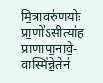मि॒त्रावरु॑णयोः प्रा॒णो॑ऽसीत्या॑ह प्राणापा॒नावे॒- वास्मि॑न्ने॒तेन॑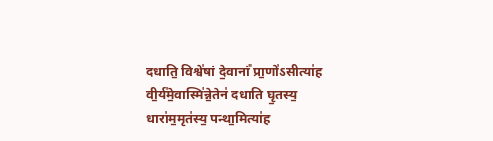दधाति॒ विश्वे॑षां दे॒वानां᳚ प्रा॒णो॑ऽसीत्या॑ह वी॒र्य॑मे॒वास्मि॑न्ने॒तेन॑ दधाति घृ॒तस्य॒ धारा॑म॒मृत॑स्य॒ पन्था॒मित्या॑ह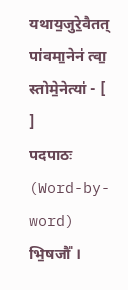यथाय॒जुरे॒वैतत् पा॑वमा॒नेन॑ त्वा॒ स्तोमे॒नेत्या॑ - [ ]
पदपाठः (Word-by-word)
भि॒षजौ᳚ ।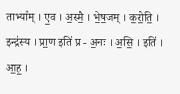ताभ्या᳚म् । ए॒व । अ॒स्मै॒ । भे॒ष॒जम् । क॒रो॒ति॒ । इन्द्र॑स्य । प्रा॒ण इति॑ प्र - अ॒नः । अ॒सि॒ । इति॑ । आ॒ह॒ ।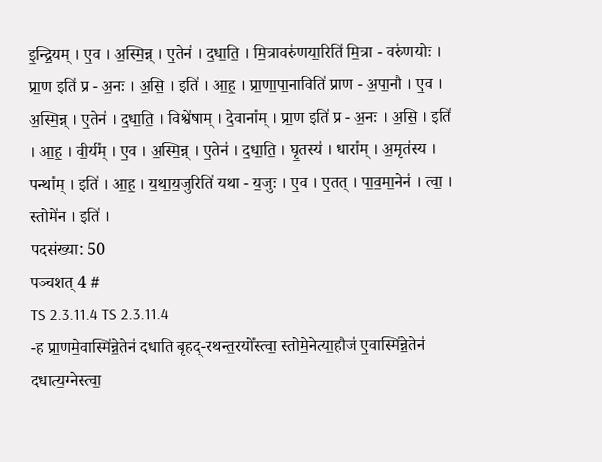इ॒न्द्रि॒यम् । ए॒व । अ॒स्मि॒न्न् । ए॒तेन॑ । द॒धा॒ति॒ । मि॒त्रावरु॑णया॒रिति॑ मि॒त्रा - वरु॑णयोः । प्रा॒ण इति॑ प्र - अ॒नः । अ॒सि॒ । इति॑ । आ॒ह॒ । प्रा॒णा॒पा॒नाविति॑ प्राण - अ॒पा॒नौ । ए॒व । अ॒स्मि॒न्न् । ए॒तेन॑ । द॒धा॒ति॒ । विश्वे॑षाम् । दे॒वाना᳚म् । प्रा॒ण इति॑ प्र - अ॒नः । अ॒सि॒ । इति॑ । आ॒ह॒ । वी॒र्य᳚म् । ए॒व । अ॒स्मि॒न्न् । ए॒तेन॑ । द॒धा॒ति॒ । घृ॒तस्य॑ । धारा᳚म् । अ॒मृत॑स्य । पन्था᳚म् । इति॑ । आ॒ह॒ । य॒था॒य॒जुरिति॑ यथा - य॒जुः । ए॒व । ए॒तत् । पा॒व॒मा॒नेन॑ । त्वा॒ । स्तोमे॑न । इति॑ ।
पदसंख्या: 50
पञ्चशत् 4 #
TS 2.3.11.4 TS 2.3.11.4
-ह प्रा॒णमे॒वास्मि॑न्ने॒तेन॑ दधाति बृहद्-रथन्त॒रयो᳚स्त्वा॒ स्तोमे॒नेत्या॒हौज॑ ए॒वास्मि॑न्ने॒तेन॑ दधात्य॒ग्नेस्त्वा॒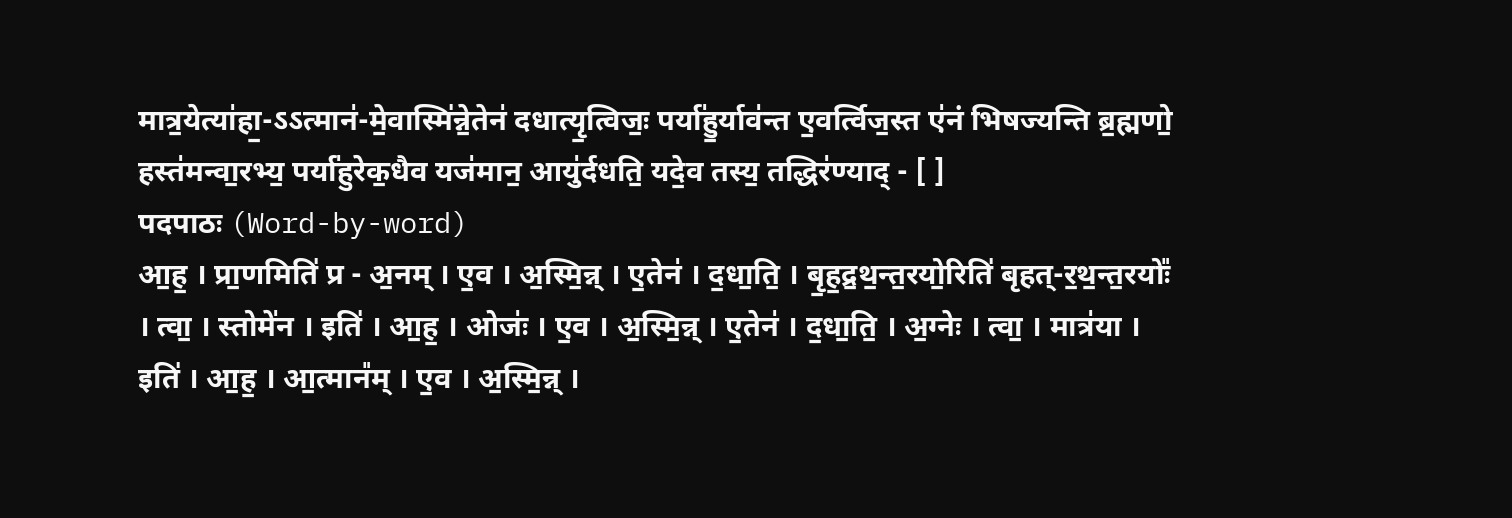मात्र॒येत्या॑हा॒-ऽऽत्मान॑-मे॒वास्मि॑न्ने॒तेन॑ दधात्यृ॒त्विजः॒ पर्या॑हु॒र्याव॑न्त ए॒वर्त्विज॒स्त ए॑नं भिषज्यन्ति ब्र॒ह्मणो॒ हस्त॑मन्वा॒रभ्य॒ पर्या॑हुरेक॒धैव यज॑मान॒ आयु॑र्दधति॒ यदे॒व तस्य॒ तद्धिर॑ण्याद् - [ ]
पदपाठः (Word-by-word)
आ॒ह॒ । प्रा॒णमिति॑ प्र - अ॒नम् । ए॒व । अ॒स्मि॒न्न् । ए॒तेन॑ । द॒धा॒ति॒ । बृ॒ह॒द्र॒थ॒न्त॒रयो॒रिति॑ बृहत्-र॒थ॒न्त॒रयोः᳚ । त्वा॒ । स्तोमे॑न । इति॑ । आ॒ह॒ । ओजः॑ । ए॒व । अ॒स्मि॒न्न् । ए॒तेन॑ । द॒धा॒ति॒ । अ॒ग्नेः । त्वा॒ । मात्र॑या । इति॑ । आ॒ह॒ । आ॒त्मान᳚म् । ए॒व । अ॒स्मि॒न्न् ।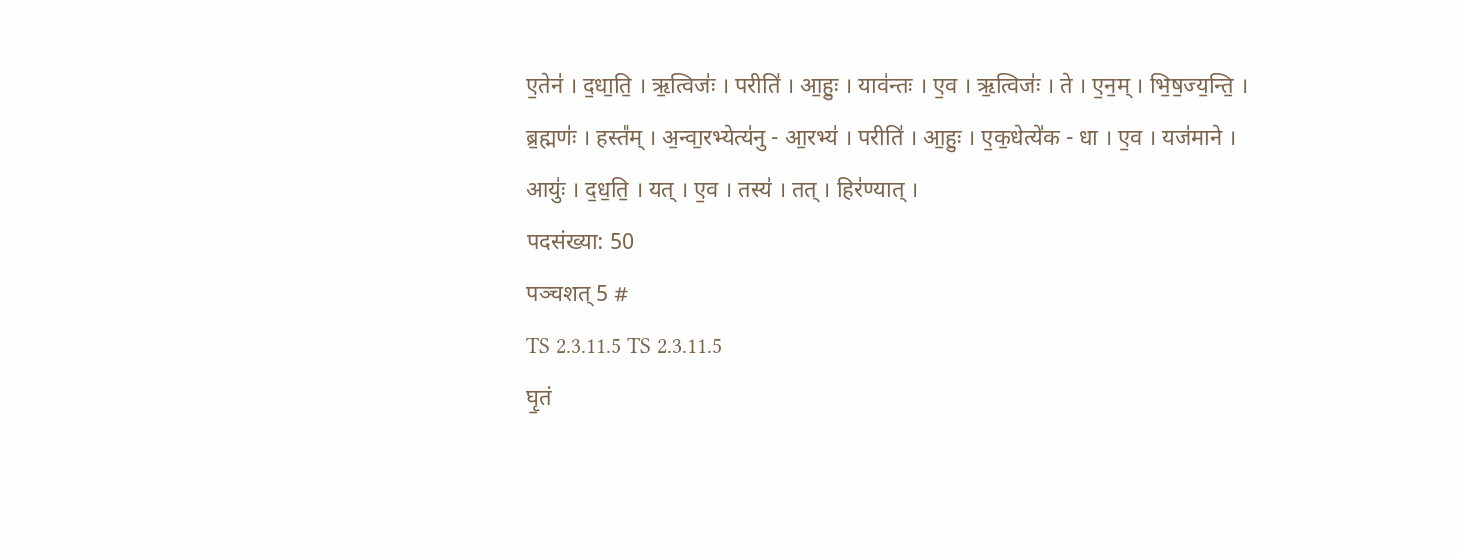ए॒तेन॑ । द॒धा॒ति॒ । ऋ॒त्विजः॑ । परीति॑ । आ॒हुः॒ । याव॑न्तः । ए॒व । ऋ॒त्विजः॑ । ते । ए॒न॒म् । भि॒ष॒ज्य॒न्ति॒ । ब्र॒ह्मणः॑ । हस्त᳚म् । अ॒न्वा॒रभ्येत्य॑नु - आ॒रभ्य॑ । परीति॑ । आ॒हुः॒ । ए॒क॒धेत्ये॑क - धा । ए॒व । यज॑माने । आयुः॑ । द॒ध॒ति॒ । यत् । ए॒व । तस्य॑ । तत् । हिर॑ण्यात् ।
पदसंख्या: 50
पञ्चशत् 5 #
TS 2.3.11.5 TS 2.3.11.5
घृ॒तं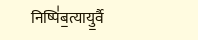निष्पि॑ब॒त्यायु॒र्वै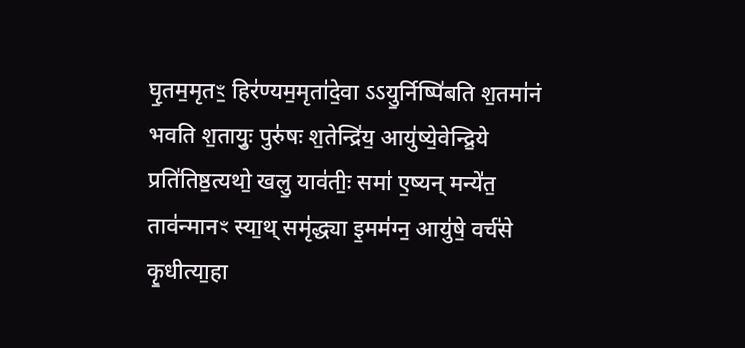घृ॒तम॒मृतꣳ॒ हिर॑ण्यम॒मृता॑दे॒वा ऽऽयु॒र्निष्पि॑बति श॒तमा॑नं भवति श॒तायुः॒ पुरु॑षः श॒तेन्द्रि॑य॒ आयु॑ष्ये॒वेन्द्रि॒ये प्रति॑तिष्ठ॒त्यथो॒ खलु॒ याव॑तीः॒ समा॑ ए॒ष्यन् मन्ये॑त॒ ताव॑न्मानꣳ स्या॒थ् समृ॑द्ध्या इ॒मम॑ग्न॒ आयु॑षे॒ वर्च॑से कृ॒धीत्या॒हा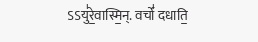ऽऽयु॑रे॒वास्मि॒न्. वर्चो॑ दधाति॒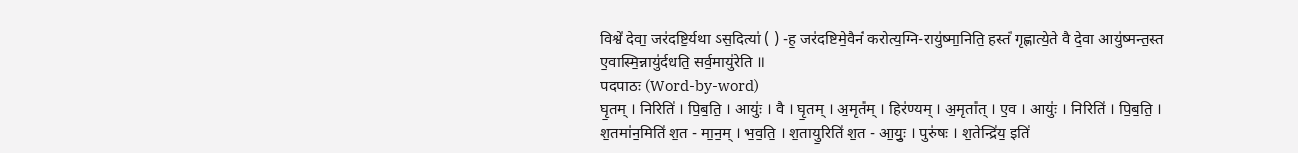विश्वे॑ देवा॒ जर॑दष्टि॒र्यथा ऽस॒दित्या॑ ( ) -ह॒ जर॑दष्टिमे॒वैनं॑ करोत्य॒ग्नि-रायु॑ष्मा॒निति॒ हस्तं॑ गृह्णात्ये॒ते वै दे॒वा आयु॑ष्मन्त॒स्त ए॒वास्मि॒न्नायु॑र्दधति॒ सर्व॒मायु॑रेति ॥
पदपाठः (Word-by-word)
घृ॒तम् । निरिति॑ । पि॒ब॒ति॒ । आयुः॑ । वै । घृ॒तम् । अ॒मृत᳚म् । हिर॑ण्यम् । अ॒मृता᳚त् । ए॒व । आयुः॑ । निरिति॑ । पि॒ब॒ति॒ । श॒तमा॑न॒मिति॑ श॒त - मा॒न॒म् । भ॒व॒ति॒ । श॒तायु॒रिति॑ श॒त - आ॒युः॒ । पुरु॑षः । श॒तेन्द्रि॑य॒ इति॑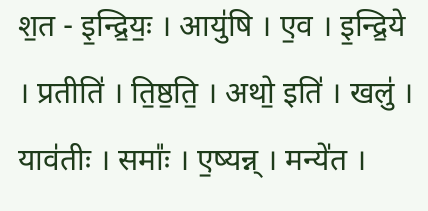श॒त - इ॒न्द्रि॒यः॒ । आयु॑षि । ए॒व । इ॒न्द्रि॒ये । प्रतीति॑ । ति॒ष्ठ॒ति॒ । अथो॒ इति॑ । खलु॑ । याव॑तीः । समाः᳚ । ए॒ष्यन्न् । मन्ये॑त ।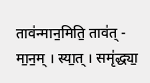ताव॑न्मान॒मिति॒ ताव॑त् - मा॒न॒म् । स्या॒त् । समृ॑द्ध्या॒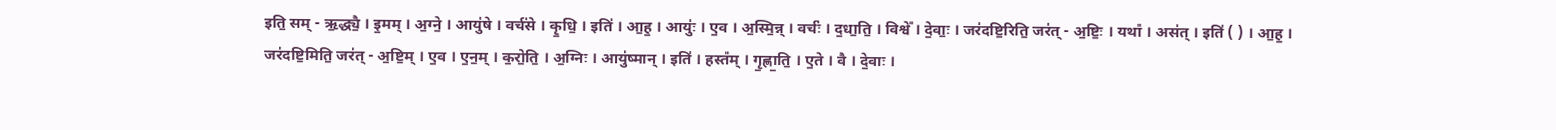इति॒ सम् - ऋ॒द्ध्यै॒ । इ॒मम् । अ॒ग्ने॒ । आयु॑षे । वर्च॑से । कृ॒धि॒ । इति॑ । आ॒ह॒ । आयुः॑ । ए॒व । अ॒स्मि॒न्न् । वर्चः॑ । द॒धा॒ति॒ । विश्वे᳚ । दे॒वाः॒ । जर॑दष्टि॒रिति॒ जर॑त् - अ॒ष्टिः॒ । यथा᳚ । अस॑त् । इति॑ ( ) । आ॒ह॒ । जर॑दष्टि॒मिति॒ जर॑त् - अ॒ष्टि॒म् । ए॒व । ए॒न॒म् । क॒रो॒ति॒ । अ॒ग्निः । आयु॑ष्मान् । इति॑ । हस्त᳚म् । गृ॒ह्णा॒ति॒ । ए॒ते । वै । दे॒वाः ।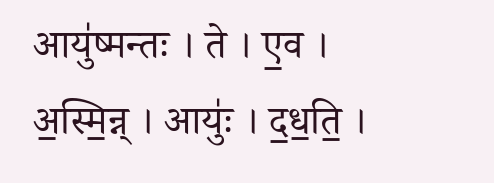आयु॑ष्मन्तः । ते । ए॒व । अ॒स्मि॒न्न् । आयुः॑ । द॒ध॒ति॒ ।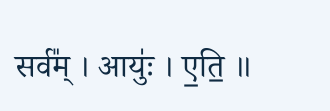सर्व᳚म् । आयुः॑ । ए॒ति॒ ॥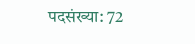पदसंख्या: 72